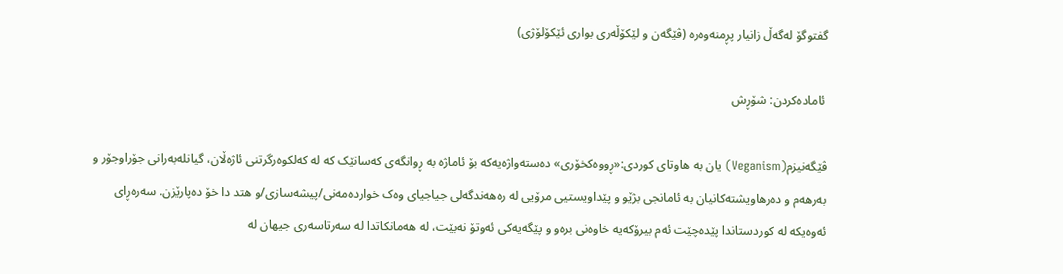گفتوگۆ لەگەڵ زانیار پڕمنەوەرە (ڤێگەن و لێکۆڵەری بواری ئێکۆلۆژی)

 ئامادەکردن: شۆڕش

ڤێگەنیزم(Veganism) یان بە هاوتای کوردی:«ڕووەکخۆری» دەستەواژەیەکە بۆ ئاماژە بە ڕوانگەی کەسانێک کە لە کەلکوەرگرتنی ئاژەڵان، گیانلەبەرانی جۆراوجۆر و بەرهەم و دەرهاویشتەکانیان بە ئامانجی بژێو و پێداویستیی مرۆیی لە رەهەندگەلی جیاجیای وەک خواردەمەنی/پیشەسازی/و هتد دا خۆ دەپارێزن. سەرەڕای ئەوەیکە لە کوردستاندا پێدەچێت ئەم بیرۆکەیە خاوەنی ‌برەو و پێگەیەکی ئەوتۆ نەبێت، لە هەمانکاتدا لە سەرتاسەری جیهان لە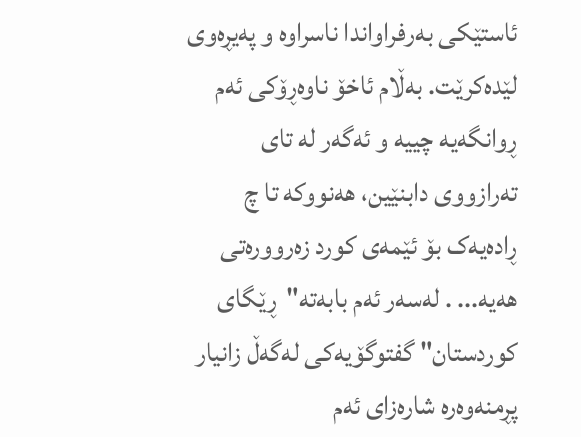ئاستێکی بەرفراواندا ناسراوە و پەیڕەوی لێدەکرێت. بەڵام ئاخۆ ناوەڕۆکی ئەم ڕوانگەیە چییە و ئەگەر لە تای تەرازووی دابنێین، هەنووکە تا چ ڕادەیەک بۆ ئێمەی کورد زەروورەتی هەیە... . لەسەر ئەم بابەتە"ڕێگای کوردستان" گفتوگۆیەکی لەگەڵ زانیار پڕمنەوەرە شارەزای ئەم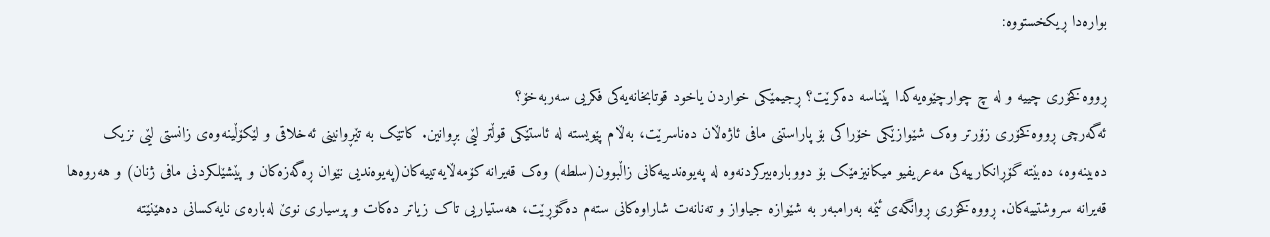بوارەدا ڕیکخستووە:

ڕووەکخۆری چییە و لە چ چوارچێوەیەکدا پێناسە دەکرێت؟ ڕجیمێکی خواردن یاخود قوتابخانەیەکی فکریی سەربەخۆ؟
ئەگەرچی ڕووەکخۆری زۆرتر وەک شێوازێکی خۆراکی بۆ پاراستنی مافی ئاژەڵان دەناسرێت، بەڵام پێویستە لە ئاستێکی قوڵتر لێی بڕوانین. کاتێک بە تێڕوانینی ئەخلاقی و لێکۆڵینەوەی زانستی لێی نزیک دەبینەوە، دەبێتە گۆڕانکارییەکی مەعریفیو میکانیزمێک بۆ دووبارەبیرکردنەوە لە پەیوەندییەکانی زاڵبوون(سلطە) وەک قەیرانە کۆمەڵایەتییەکان(پەیوەندیی نێوان ڕەگەزەکان و پێشێلکردنی مافی ژنان) و هەروەها قەیرانە سروشتییەکان. ڕووەکخۆری ڕوانگەی ئێمە بەرامبەر بە شێوازە جیاواز و تەنانەت شاراوەکانی ستەم دەگۆڕێت، هەستیاریی تاک زیاتر دەکات و پرسیاری نوێ لەبارەی نایەکسانی دەهێنێتە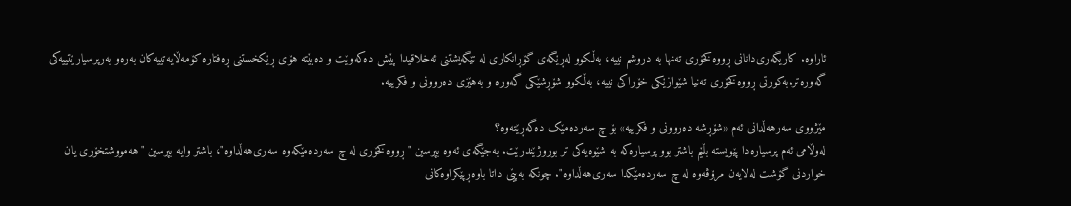ئاراوە. کاریگەری‌دانانی ڕووەکخۆری تەنها بە دروشم نییە، بەڵکوو لەڕێگەی گۆڕانکاری لە تێگەیشتنی ئەخلاقیدا پێش دەکەوێت و دەبێتە هۆی ڕێکخستنی ڕەفتارە کۆمەڵایەتییەکان بەرەو بەرپرسیارێتییەکی گەورەتر.بەکورتی ڕووەکخۆری تەنیا شێوازێکی خۆراکی نییە، بەڵکوو شۆڕشێکی گەورە و بەهێزی دەروونی و فکرییە.

مێژووی سەرهەڵدانی ئەم «شۆڕشە دەروونی و فکرییە» بۆ چ سەردەمێک دەگەڕێتەوە؟
لەوڵامی ئەم پرسیارەدا پێویستە بڵێم باشتر بوو پرسیارەکە بە شێوەیەکی تر بوروژێندرێت. بەجێگەی ئەوە بپرسین "ڕووەکخۆری لە چ سەردەمێکەوە سەری‌هەڵداوە"، باشتر وایە بپرسین "هەمووشتخۆری یان خواردنی گۆشت لەلایەن مرۆڤەوە لە چ سەردەمێکدا سەری‌هەڵداوە". چونکە بەپێی داتا باوەڕپێکراوەکانی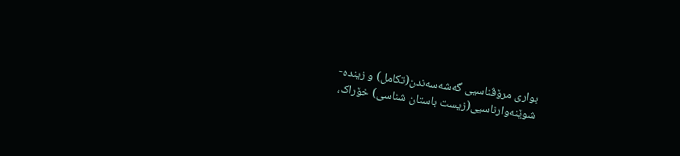بواری مرۆڤناسیی گەشەسەندن(تکامل) و زیندە-شوێنەوارناسیی(زیست باستان شناسی) خۆراک،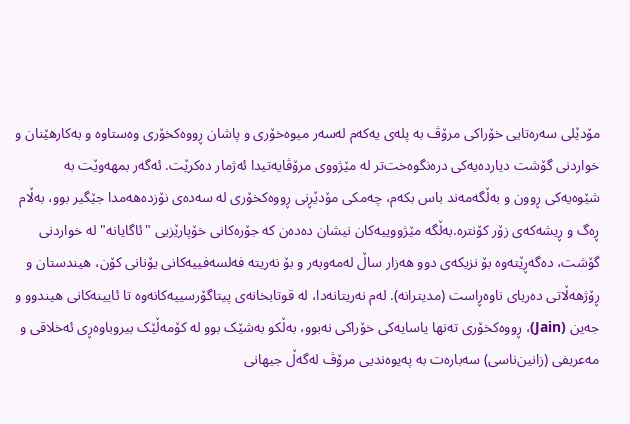مۆدێلی سەرەتایی خۆراکی مرۆڤ بە پلەی یەکەم لەسەر میوەخۆری و پاشان ڕووەکخۆری وەستاوە و بەکارهێنان و خواردنی گۆشت دیاردەیەکی درەنگوەخت‌تر لە مێژووی مرۆڤایەتیدا ئەژمار دەکرێت. ئەگەر بمهەوێت بە شێوەیەکی ڕوون و بەڵگەمەند باس بکەم، چەمکی مۆدێڕنی ڕووەکخۆری لە سەدەی نۆزدەهەمدا جێگیر بوو، بەڵام ڕەگ و ڕیشەکەی زۆر کۆنترە.بەڵگە مێژووییەکان نیشان دەدەن کە جۆرەکانی خۆپارێزیی "ئاگایانە" لە خواردنی گۆشت، دەگەڕێتەوە بۆ نزیکەی دوو هەزار ساڵ لەمەوبەر و بۆ نەریتە فەلسەفییەکانی یۆنانی کۆن، هیندستان و ڕۆژهەڵاتی دەریای ناوەڕاست (مدیترانە). لەم نەریتانەدا، لە قوتابخانەی پیتاگۆرسییەکانەوە تا ئایینەکانی هیندوو و جەین (Jain)، ڕووەکخۆری تەنها یاسایەکی خۆراکی نەبوو، بەڵکو بەشێک بوو لە کۆمەڵێک بیروباوەڕی ئەخلاقی و مەعریفی (زانین‌ناسی) سەبارەت بە پەیوەندیی مرۆڤ لەگەڵ جیهانی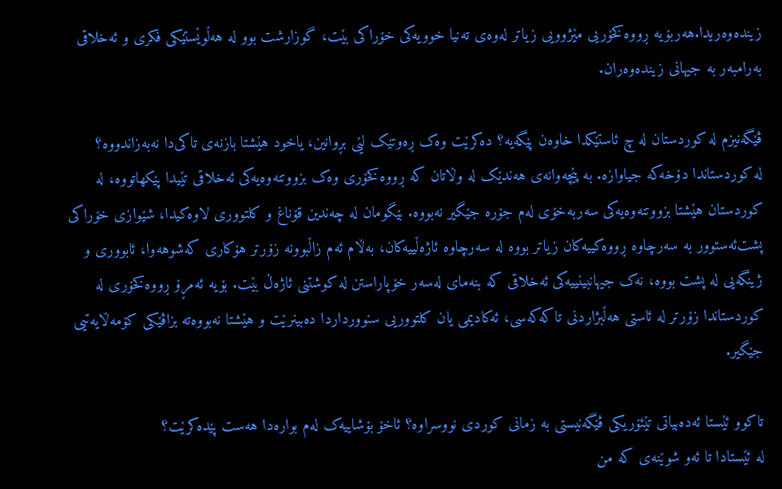زیندەوەریدا.هەربۆیە ڕووەکخۆریی مێژوویی زیاتر لەوەی تەنیا خوویەکی خۆراکی بێت، گوزارشت بوو لە هەڵوێستێکی فکری و ئەخلاقی بەرامبەر بە جیهانی زیندەوەران.

ڤێگەنیزم لە کوردستان لە چ ئاستێکدا خاوەن پێگەیە؟ دەکرێت وەک ڕەوتێک لێی بڕوانین، یاخود هێشتا بازنەی تاکی‌دا نەبەزاندووە؟
لە کوردستاندا دۆخەکە جیاوازە. بە پێچەوانەی هەندێک لە وڵاتان کە ڕووەکخۆری وەک بزووتنەوەیەکی ئەخلاقی تێیدا پێکهاتووە، لە کوردستان هێشتا بزووتنەوەیەکی سەربەخۆی لەم جۆرە جێگیر نەبووە. بێگومان لە چەندین قۆناغ و کلتووری لاوەکیدا، شێوازی خۆراکی پشت‌ئەستوور بە سەرچاوە ڕووەکییەکان زیاتر بووە لە سەرچاوە ئاژەڵییەکان، بەڵام ئەم زاڵبوونە زۆرتر هۆکاری کەشوهەوا، ئابووری و ژینگەیی لە پشت بووە، نەک جیهانبینییەکی ئەخلاقی کە بنەمای لەسەر خۆپاراستن لە کوشتنی ئاژەڵ بێت. بۆیە ئەمڕۆ ڕووەکخۆری لە کوردستاندا زۆرتر لە ئاستی هەڵبژاردنی تاکەکەسی، ئەکادیمی یان کلتووریی سنوورداردا دەبینرێت و هێشتا نەبووەتە بزاڤێکی کۆمەڵایەتیی جێگیر.

تاکوو ئێستا ئەدەبیاتی تێئۆریکی ڤێگەنیستی بە زمانی کوردی نووسراوە؟ ئاخۆ بۆشاییەک لەم بوارەدا هەست پێدەکرێت؟
لە ئێستادا تا ئەو شوێنەی کە من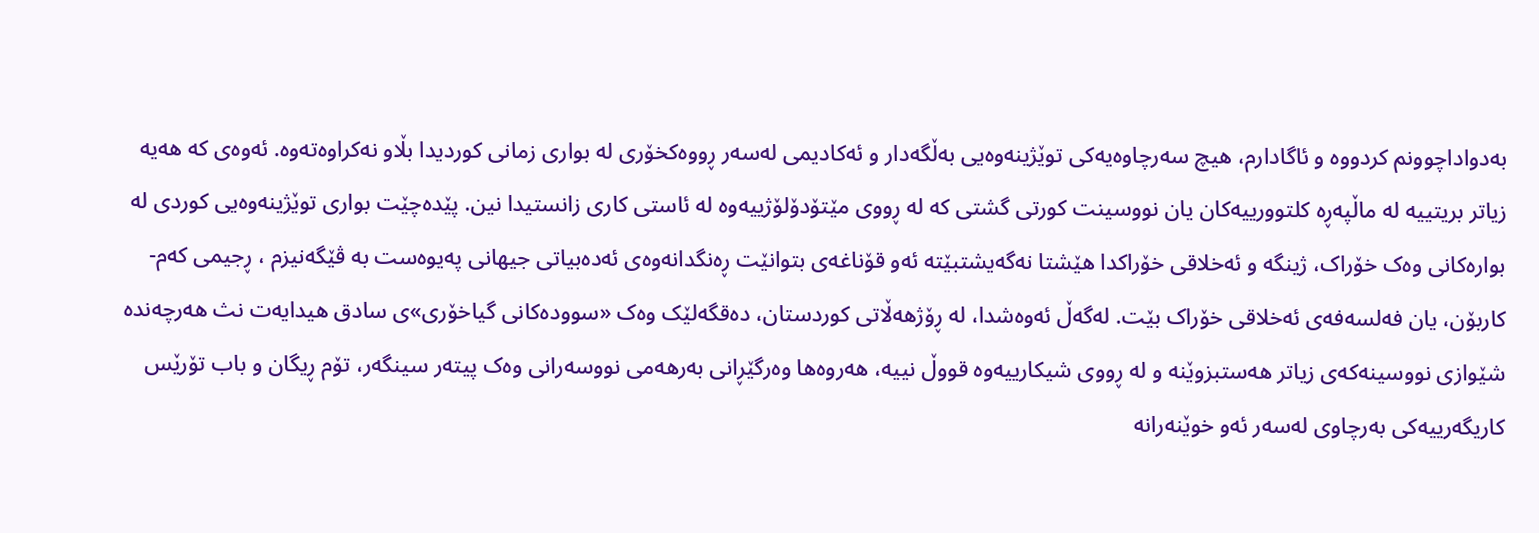بەدواداچوونم کردووە و ئاگادارم، هیچ سەرچاوەیەکی توێژینەوەیی بەڵگەدار و ئەکادیمی لەسەر ڕووەکخۆری لە بواری زمانی کوردیدا بڵاو نەکراوەتەوە. ئەوەی کە هەیە زیاتر بریتییە لە ماڵپەڕە کلتوورییەکان یان نووسینت کورتی گشتی کە لە ڕووی مێتۆدۆلۆژییەوە لە ئاستی کاری زانستیدا نین. پێدەچێت بواری توێژینەوەیی کوردی لە بوارەکانی وەک خۆراک، ژینگە و ئەخلاقی خۆراکدا هێشتا نەگەیشتبێتە ئەو قۆناغەی بتوانێت ڕەنگدانەوەی ئەدەبیاتی جیهانی پەیوەست بە ڤێگەنیزم ، ڕجیمی کەم-کاربۆن، یان فەلسەفەی ئەخلاقی خۆراک بێت. لەگەڵ ئەوەشدا، لە ڕۆژهەڵاتی کوردستان، دەقگەلێک وەک «سوودەکانی گیاخۆری»ی سادق هیدایەت نث هەرچەندە شێوازی نووسینەکەی زیاتر هەستبزوێنە و لە ڕووی شیکارییەوە قووڵ نییە، هەروەها وەرگێڕانی بەرهەمی نووسەرانی وەک پیتەر سینگەر، تۆم ڕیگان و باب تۆرێس کاریگەرییەکی بەرچاوی لەسەر ئەو خوێنەرانە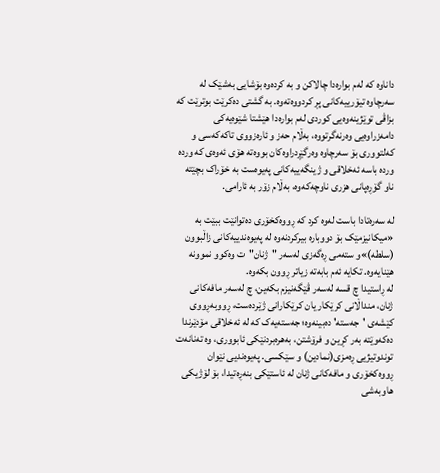داناوە کە لەم بوارەدا چالاکن و بە کردەوە بۆشایی بەشێک لە سەرچاوە تیۆرییەکانی پڕ کردووەتەوە. بە گشتی دەکرێت بوترێت کە بزاڤی توێژینەوەیی کوردی لەم بوارەدا هێشتا شێوەیەکی دامەزراوەیی وەرنەگرتووە، بەڵام حەز و ئارەزووی تاکەکەسی و کەلتووری بۆ سەرچاوە وەرگێڕدراوەکان بووەتە هۆی ئەوەی کە وردە وردە باسە ئەخلاقی و ژینگەییەکانی پەیوەست بە خۆراک بچێتە ناو گۆڕەپانی هزری ناوچەکەوە، بەڵام زۆر بە ئارامی.

لە سەرەتادا باست لەوە کرد کە ڕووەکخۆری دەتوانێت ببێت بە «میکانیزمێک بۆ دووبارە بیرکردنەوە لە پەیوەندییەکانی زاڵبوون (سلطە)»و ستەمی ڕەگەزی لەسەر "ژنان"ت وەکوو نموونە هێنایەوە. تکایە ئەم بابەتە زیاتر ڕوون بکەوە.
لە ڕاستیدا چ قسە لەسەر ڤێگەنیزم بکەین، چ لەسەر مافەکانی ژنان، منداڵانی کرێکار یان کرێکارانی ژێردەست، ڕووبەڕووی کێشەی 'جەستە' دەبینەوە؛ جەستەیەک کە لە ئەخلاقی مۆدێرندا دەکەوێتە بەر کڕین و فرۆشتن، بەهرەبردنێکی ئابووری، وە تەنانەت توندوتیژیی ڕەمزی(نمادین) و سێکسی. پەیوەندیی نێوان ڕووەکخۆری و مافەکانی ژنان لە ئاستێکی بنەڕەتیدا، بۆ لۆژیکی هاوبەشی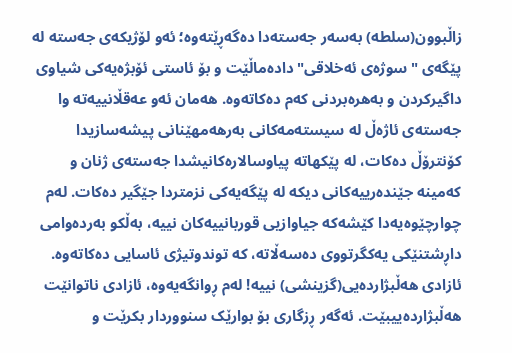زاڵبوون(سلطه) بەسەر جەستەدا دەگەڕێتەوە؛ ئەو لۆژیکەی جەستە لە پێگەی "سوژەی ئەخلاقی" دادەماڵێت و بۆ ئاستی ئۆبژەیەکی شیاوی داگیرکردن و بەهرەبردنی کەم دەکاتەوە. هەمان ئەو عەقڵانییەتە وا جەستەی ئاژەڵ لە سیستەمەکانی بەرهەمهێنانی پیشەسازیدا کۆنترۆڵ دەکات، لە پێکهاتە پیاوسالارەکانیشدا جەستەی ژنان و کەمینە جێندەرییەکانی دیکە لە پێگەیەکی نزمتردا جێگیر دەکات. لەم چوارچێوەیەدا کێشەکە جیاوازیی قوربانییەکان نییە، بەڵکو بەردەوامی داڕشتنێکی یەکگرتووی دەسەڵاتە، کە توندوتیژی ئاسایی دەکاتەوە.
ئازادی هەڵبژاردەیی(گزینشی) نییە! لەم ڕوانگەیەوە، ئازادی ناتوانێت هەڵبژاردەییبێت. ئەگەر ڕزگاری بۆ بوارێک سنووردار بکرێت و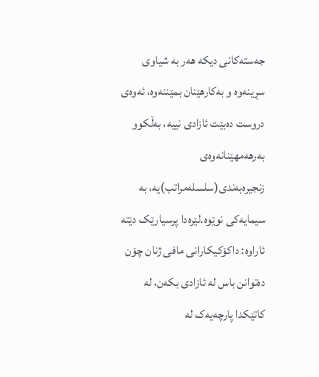جەستەکانی دیکە هەر بە شیاوی سڕینەوە و بەکارهێنان بمێننەوە، ئەوەی دروست دەبێت ئازادی نییە، بەڵکوو بەرهەمهێنانەوەی زنجیرەبەندی(سلسلەمراتب)یە، بە سیمایەکی نوێوە.لێرەدا پرسیارێک دێتە ئاراوە: داکۆکیکارانی مافی ژنان چۆن دەتوانن باس لە ئازادی بکەن، لە کاتێکدا پارچەیەک لە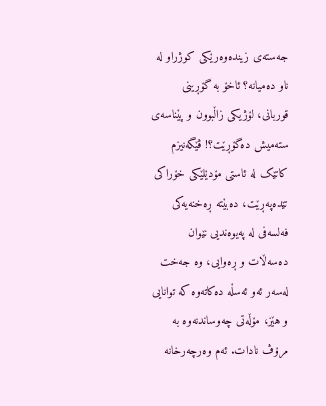جەستەی زیندەوەرێکی کوژراو لە ناو دەمیانە؟ ئاخۆ بە گۆڕینی قوربانی، لۆژیکی زاڵبوون و پێناسەی ستەمیش دەگۆڕێت؟! ڤێگەنیزم کاتێک لە ئاستی مۆدێلێکی خۆراکی تێدەپەڕێت، دەبێتە ڕەخنەیەکی فەلسەفی لە پەیوەندیی نێوان دەسەڵات و ڕەوایی، وە جەخت لەسەر ئەو ئەسڵە دەکاتەوە کە توانایی و هێز، مۆڵەتی چەوساندنەوە بە مرۆڤ نادات. ئەم وەرچەرخانە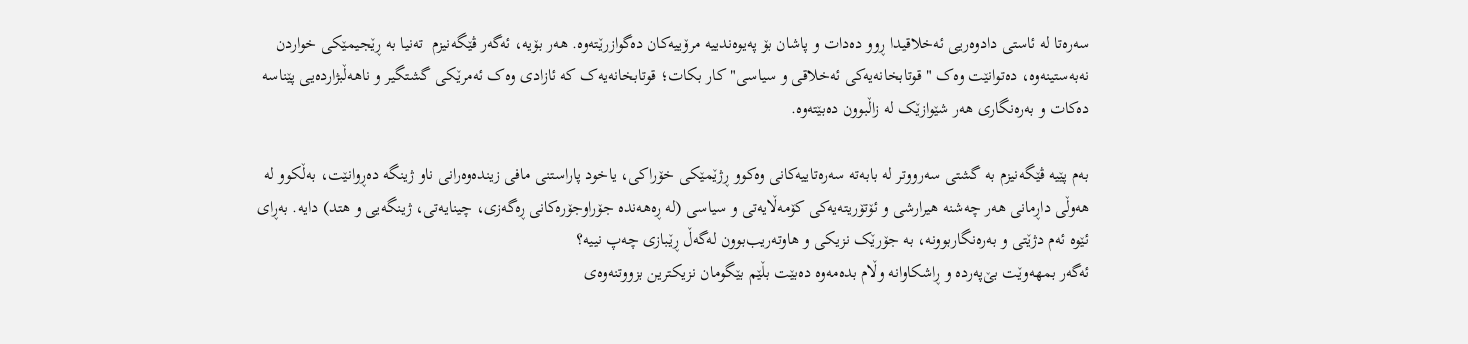سەرەتا لە ئاستی دادوەریی ئەخلاقیدا ڕوو دەدات و پاشان بۆ پەیوەندییە مرۆییەکان دەگوازرێتەوە. هەر بۆیە، ئەگەر ڤێگەنیزم  تەنیا بە ڕێجیمێکی خواردن نەبەستینەوە، دەتوانێت وەک "قوتابخانەیەکی ئەخلاقی و سیاسی" کار بکات؛ قوتابخانەیەک کە ئازادی وەک ئەمرێکی گشتگیر و ناهەڵبژاردەیی پێناسە دەکات و بەرەنگاری هەر شێوازێک لە زاڵبوون دەبێتەوە.

بەم پێیە ڤێگەنیزم بە گشتی سەرووتر لە بابەتە سەرەتاییەکانی وەکوو ڕژێمێکی خۆراکی، یاخود پاراستنی مافی زیندەوەرانی ناو ژینگە دەڕوانێت، بەڵکوو لە هەوڵی داڕمانی هەر چەشنە هیرارشی و ئۆتۆریتەیەکی کۆمەڵایەتی و سیاسی (لە ڕەهەندە جۆراوجۆرەکانی ڕەگەزی، چینایەتی، ژینگەیی و هتد) دایە. بەڕای ئێوە ئەم دژێتی و بەرەنگاربوونە، بە جۆرێک نزیکی و هاوتەریب‌بوون لەگەڵ ڕێبازی چەپ نییە؟
ئەگەر بمهەوێت بێ‌پەردە و ڕاشکاوانە وڵام بدەمەوە دەبێت بڵێم بێگومان نزیکترین بزووتنەوەی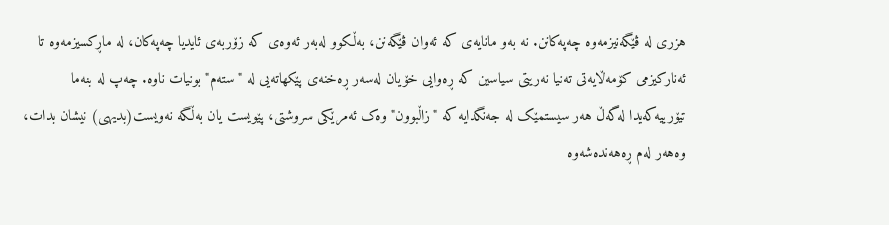هزری لە ڤێگەنیزمەوە چەپەکانن. نە بەو مانایەی کە ئەوان ڤێگەنن، بەڵکوو لەبەر ئەوەی کە زۆربەی ئایدیا چەپەکان، لە ماڕکسیزمەوە تا ئەنارکیزمی کۆمەڵایەتی تەنیا نەریتی سیاسین کە ڕەوایی خۆیان لەسەر ڕەخنەی پێکهاتەیی لە "ستەم" بونیات ناوە. چەپ لە بنەما تیۆرییەکەیدا لەگەڵ هەر سیستمێک لە جەنگدایە کە "زاڵبوون" وەک ئەمرێکی سروشتی، پێویست یان بەڵگە نەویست(بدیهی) نیشان بدات، وەهەر لەم ڕەهەندەشەوە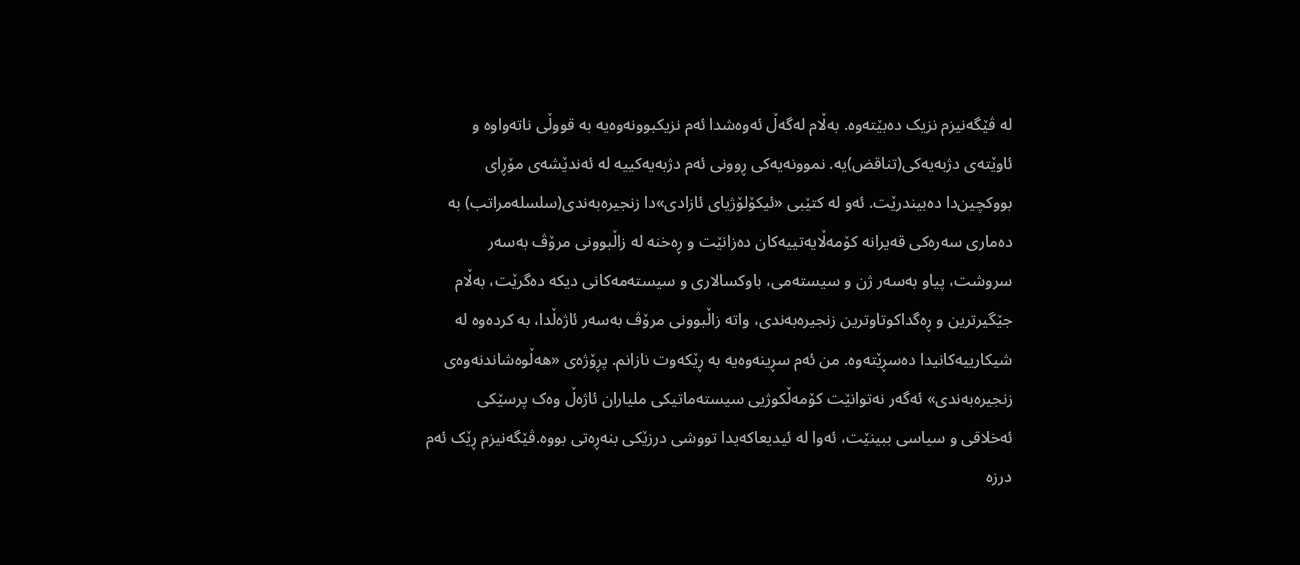لە ڤێگەنیزم نزیک دەبێتەوە. بەڵام لەگەڵ ئەوەشدا ئەم نزیکبوونەوەیە بە قووڵی ناتەواوە و ئاوێتەی دژبەیەکی(تناقض)یە. نموونەیەکی ڕوونی ئەم دژبەیەکییە لە ئەندێشەی مۆڕای بووکچین‌دا دەبیندرێت. ئەو لە کتێبی «ئیکۆلۆژیای ئازادی»دا زنجیرەبەندی(سلسلەمراتب) بە دەماری سەرەکی قەیرانە کۆمەڵایەتییەکان دەزانێت و ڕەخنە لە زاڵبوونی مرۆڤ بەسەر سروشت، پیاو بەسەر ژن و سیستەمی، باوکسالاری و سیستەمەکانی دیکە دەگرێت، بەڵام جێگیرترین و ڕەگداکوتاوترین زنجیرەبەندی، واتە زاڵبوونی مرۆڤ بەسەر ئاژەڵدا، بە کردەوە لە شیکارییەکانیدا دەسڕێتەوە. من ئەم سڕینەوەیە بە ڕێکەوت نازانم. پڕۆژەی «هەڵوەشاندنەوەی زنجیرەبەندی» ئەگەر نەتوانێت کۆمەڵکوژیی سیستەماتیکی ملیاران ئاژەڵ وەک پرسێکی ئەخلاقی و سیاسی ببینێت، ئەوا لە ئیدیعاکەیدا تووشی درزێکی بنەڕەتی بووە.ڤێگەنیزم ڕێک ئەم درزە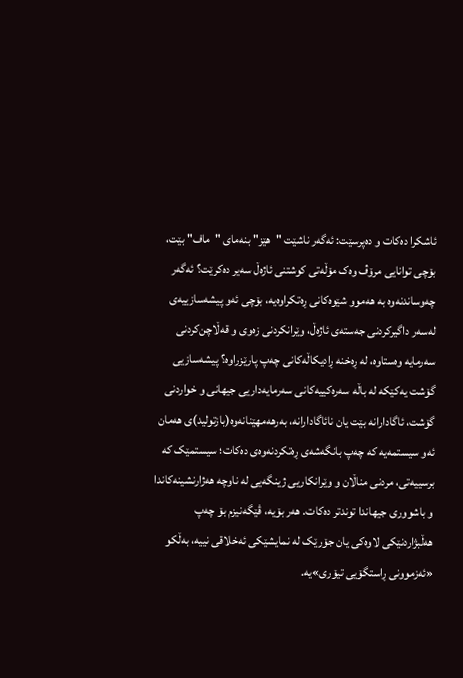ئاشکرا دەکات و دەپرسێت: ئەگەر ناشێت "هێز" بنەمای "ماف" بێت، بۆچی توانایی مرۆڤ وەک مۆڵەتی کوشتنی ئاژەڵ سەیر دەکرێت؟ ئەگەر چەوساندنەوە بە هەموو شێوەکانی ڕەتکراوەیە، بۆچی ئەو پیشەسازییەی لەسەر داگیرکردنی جەستەی ئاژەڵ، وێرانکردنی زەوی و ‌قەڵاچن‌کردنی سەرمایە وەستاوە، لە ڕەخنە ڕادیکاڵەکانی چەپ پارێزراوە؟ پیشەسازیی گۆشت یەکێکە لە باڵە سەرەکییەکانی سەرمایەداریی جیهانی و خواردنی گۆشت، ئاگادارانە بێت یان نائاگادارانە، بەرهەمهێنانەوە(بازتولید)ی هەمان ئەو سیستمەیە کە چەپ بانگەشەی ڕەتکردنەوەی دەکات؛ سیستمێک کە برسییەتی، مردنی مناڵان و وێرانکاریی ژینگەیی لە ناوچە هەژارنشینەکاندا و باشووری جیهاندا توندتر دەکات. هەر بۆیە، ڤێگەنیزم بۆ چەپ هەڵبژاردنێکی لاوەکی یان جۆرێک لە نمایشێکی ئەخلاقی نییە، بەڵکو «ئەزموونی ڕاستگۆیی تیۆری»یە.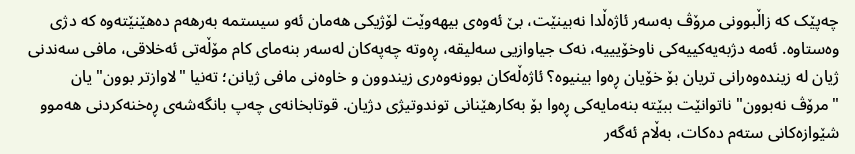چەپێک کە زاڵبوونی مرۆڤ بەسەر ئاژەڵدا نەبینێت، بێ ئەوەی بیهەوێت لۆژیکی هەمان ئەو سیستمە بەرهەم دەهێنێتەوە کە دژی وەستاوە. ئەمە دژبەیەکییەکی ناوخۆیییە، نەک جیاوازیی سەلیقە، ڕەوتە چەپەکان لەسەر بنەمای کام مۆڵەتی ئەخلاقی، مافی سەندنی ژیان لە زیندەوەرانی تریان بۆ خۆیان ڕەوا بینیوە؟ ئاژەڵەکان بوونەوەری زیندوون و خاوەنی مافی ژیانن؛ تەنیا "لاوازتر بوون" یان "مرۆڤ نەبوون" ناتوانێت ببێتە بنەمایەکی ڕەوا بۆ بەکارهێنانی توندوتیژی دژیان. قوتابخانەی چەپ بانگەشەی ڕەخنەکردنی هەموو شێوازەکانی ستەم دەکات، بەڵام ئەگەر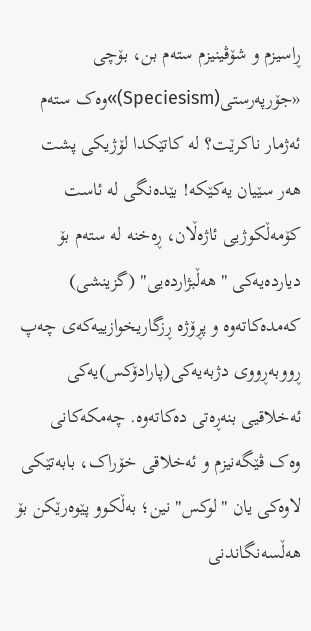ڕاسیزم و شۆڤینیزم ستەم بن، بۆچی «جۆرپەرستی(Speciesism)»وەک ستەم ئەژمار ناکرێت؟ لە کاتێکدا لۆژیکی پشت هەر سێیان یەکێکە! بێدەنگی لە ئاست کۆمەڵکوژیی ئاژەڵان، ڕەخنە لە ستەم بۆ دیاردەیەکی "هەڵبژاردەیی" (گزینشی) کەمدەکاتەوە و پڕۆژە ڕزگاریخوازییەکەی چەپ ڕووبەڕووی دژبەیەکی(پارادۆکس)یەکی ئەخلاقیی بنەڕەتی دەکاتەوە. چەمکەکانی وەک ڤێگەنیزم و ئەخلاقی خۆراک، بابەتێکی لاوەکی یان "لوکس" نین؛ بەڵکوو پێوەرێکن بۆ هەڵسەنگاندنی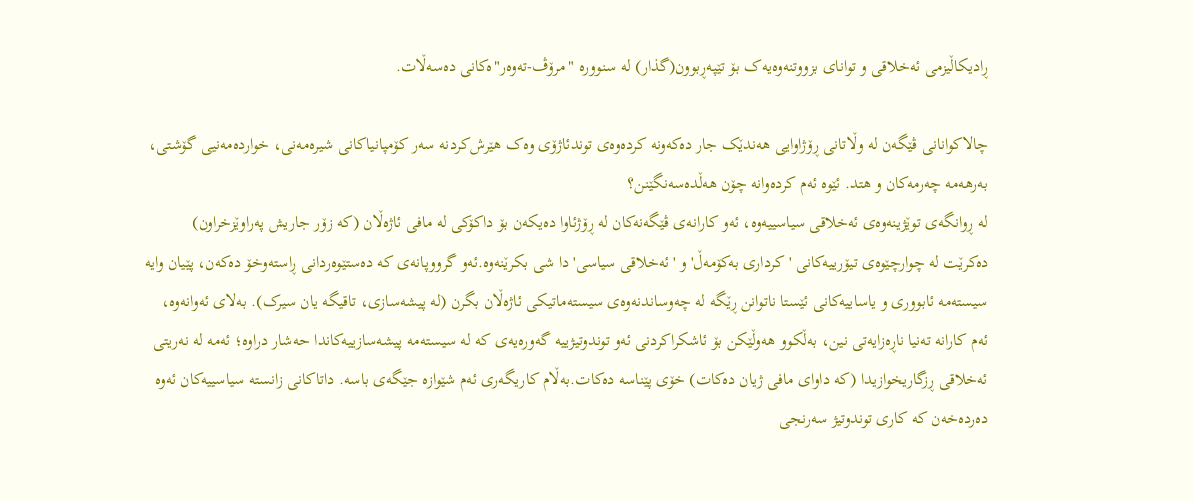ڕادیکاڵیزمی ئەخلاقی و توانای بزووتنەوەیەک بۆ تێپەڕبوون(گذار) لە سنوورە "مرۆڤ-تەوەر"ەکانی دەسەڵات.

چالاکوانانی ڤێگەن لە وڵاتانی ڕۆژاوایی هەندێک جار دەکەونە کردەوەی توندئاژۆی وەک هێرش‌کردنە سەر کۆمپانیاکانی شیرەمەنی، خواردەمەنیی گۆشتی، بەرهەمە چەرمەکان و هتد. ئێوە ئەم کردەوانە چۆن هەڵدەسەنگێنن؟
لە ڕوانگەی توێژینەوەی ئەخلاقی سیاسییەوە، ئەو کارانەی ڤێگەنەکان لە ڕۆژئاوا دەیکەن بۆ داكۆكی لە مافی ئاژەڵان (کە زۆر جاریش پەراوێزخراون) دەکرێت لە چوارچێوەی تیۆرییەکانی 'کرداری بەکۆمەڵ' و 'ئەخلاقی سیاسی'دا شی بکرێنەوە.ئەو گرووپانەی کە دەستێوەردانی ڕاستەوخۆ دەکەن، پێیان وایە سیستەمە ئابووری و یاساییەکانی ئێستا ناتوانن ڕێگە لە چەوساندنەوەی سیستەماتیکی ئاژەڵان بگرن (لە پیشەسازی، تاقیگە یان سیرک). بەلای ئەوانەوە، ئەم کارانە تەنیا ناڕەزایەتی نین، بەڵکوو هەوڵێکن بۆ ئاشکراکردنی ئەو توندوتیژییە گەورەیەی کە لە سیستەمە پیشەسازییەکاندا حەشار دراوە؛ ئەمە لە نەریتی ئەخلاقی ڕزگاریخوازیدا (کە داوای مافی ژیان دەکات) خۆی پێناسە دەکات.بەڵام کاریگەری ئەم شێوازە جێگەی باسە. داتاکانی زانستە سیاسییەکان ئەوە دەردەخەن کە کاری توندوتیژ سەرنجی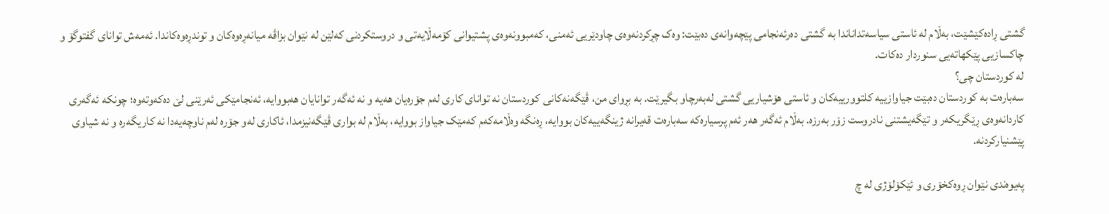گشتی ڕادەکێشێت، بەڵام لە ئاستی سیاسەتداناندا بە گشتی دەرئەنجامی پێچەوانەی دەبێت: وەک چڕکردنەوەی چاودێریی ئەمنی، کەمبوونەوەی پشتیوانی کۆمەڵایەتی و دروستکردنی کەلێن لە نێوان بزاڤە میانەڕەوەکان و توندڕەوەکاندا. ئەمەش توانای گفتوگۆ و چاکسازیی پێکهاتەیی سنوردار دەکات.
لە کوردستان چی؟
سەبارەت بە کوردستان دەبێت جیاوازییە کلتوورییەکان و ئاستی هۆشیاریی گشتی لەبەرچاو بگیرێت. بە بڕوای من، ڤێگەنەکانی کوردستان نە توانای کاری لەم جۆرەیان هەیە و نە ئەگەر توانایان هەبووایە، ئەنجامێکی ئەرێنی لێ دەکەوتەوە؛ چونکە ئەگەری کاردانەوەی ڕێگریکەر و تێگەیشتنی نادروست زۆر بەرزە. بەڵام ئەگەر هەر ئەم پرسیارەکە سەبارەت قەیرانە ژینگەییەکان بووایە، ڕەنگە وەڵامەکەم کەمێک جیاواز بووایە، بەڵام لە بواری ڤێگەنیزمدا، ئاکاری لەو جۆرە لەم ناوچەیەدا نە کاریگەرە و نە شیاوی پێشنیارکردنە.

پەیوەندی نێوان ڕوەکخۆری و ئێکۆلۆژی لە چ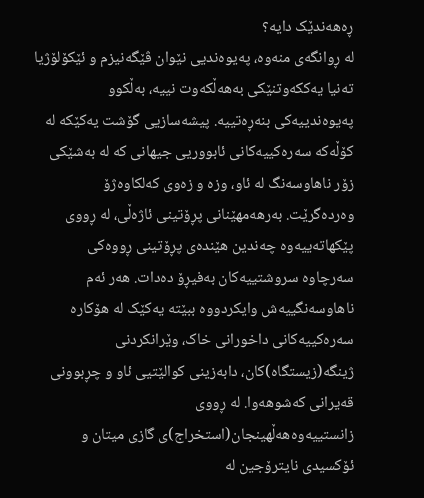ڕەهەندێک دایە؟
لە ڕوانگەی منەوە، پەیوەندیی نێوان ڤێگەنیزم و ئێکۆلۆژیا تەنیا یەککەوتنێکی بەهەڵکەوت نییە، بەڵکوو پەیوەندییەکی بنەڕەتییە. پیشەسازیی گۆشت یەکێکە لە کۆڵەکە سەرەکییەکانی ئابووریی جیهانی کە لە بەشێکی زۆر ناهاوسەنگ لە ئاو، وزە و زەوی کەلکاوەژۆ وەردەگرێت. بەرهەمهێنانی پڕۆتینی ئاژەڵی، لە ڕووی پێکهاتەییەوە چەندین هێندەی پڕۆتینی ڕووەکی سەرچاوە سروشتییەکان بەفیڕۆ دەدات. هەر ئەم ناهاوسەنگییەش وایکردووە ببێتە یەکێک لە هۆکارە سەرەکییەکانی داخورانی خاک، وێرانکردنی ژینگە(زیستگاه)کان، دابەزینی کوالێتیی ئاو و چڕبوونی قەیرانی کەشوهەوا. لە ڕووی زانستییەوەهەڵهینجان(استخراج)ی گازی میتان و ئۆکسیدی نایترۆجین لە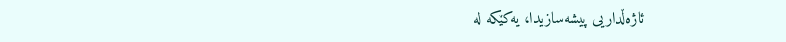ئاژەڵداریی پیشەسازیدا، یەکێکە لە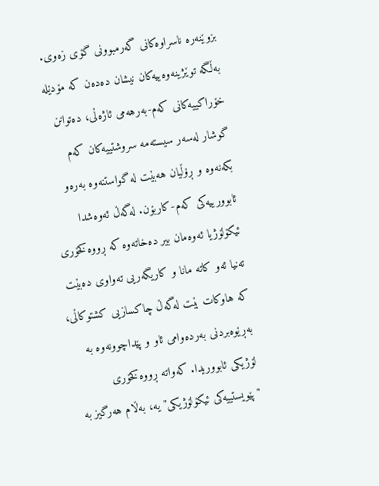بزوێنەرە ناسراوەکانی گەرمبوونی گۆی زەوی. بەڵگە توێژینەوەییەکان نیشان دەدەن کە مۆدێلە خۆراکییەکانی کەم-بەرهەمی ئاژەڵی، دەتوانن گوشار لەسەر سیستەمە سروشتییەکان کەم بکەنەوە و ڕۆڵیان هەبێت لە گواستنەوە بەرەو ئابوورییەکی کەم-کاربۆن. لەگەڵ ئەوەشدا ئیکۆلۆژیا ئەوەمان بیر دەخاتەوە کە ڕووەکخۆری تەنیا ئەو کاتە مانا و کاریگەریی تەواوی دەبێت کە هاوکات بێت لەگەڵ چاکسازیی کشتوکاڵی، بەڕێوەبردنی بەردەوامی ئاو و پێداچوونەوە بە لۆژیکی ئابووریدا. کەواتە ڕووەکخۆری "پێویستییەکی ئیکۆلۆژیکی"یە، بەڵام هەرگیز بە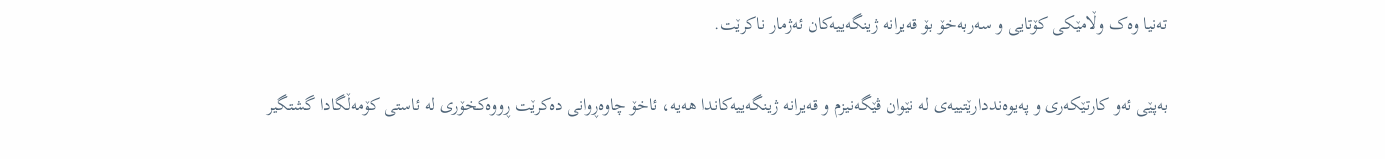تەنیا وەک وڵامێکی کۆتایی و سەربەخۆ بۆ قەیرانە ژینگەییەکان ئەژمار ناکرێت.

بەپێی ئەو کارتێکەری و پەیوەنددارێتییەی لە نێوان ڤێگەنیزم و قەیرانە ژینگەییەکاندا هەیە، ئاخۆ چاوەڕوانی دەکرێت ڕووەکخۆری لە ئاستی کۆمەڵگادا گشتگیر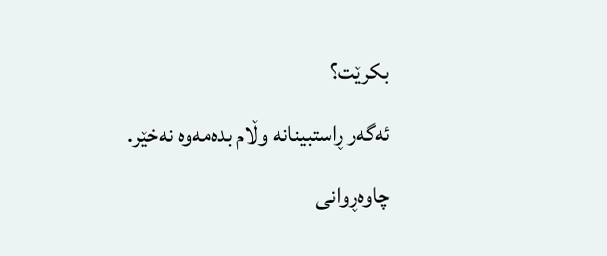بکرێت؟
ئەگەر ڕاستبینانە وڵام بدەمەوە نەخێر. چاوەڕوانی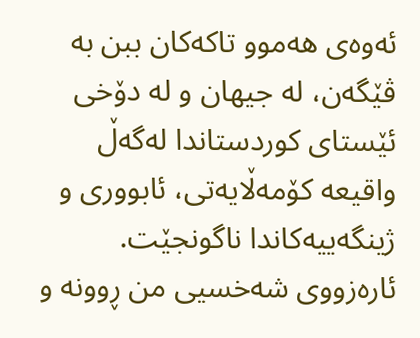ئەوەی هەموو تاکەکان ببن بە ڤێگەن، لە جیهان و لە دۆخی ئێستای کوردستاندا لەگەڵ واقیعە کۆمەڵایەتی، ئابووری و ژینگەییەکاندا ناگونجێت. ئارەزووی شەخسیی من ڕوونە و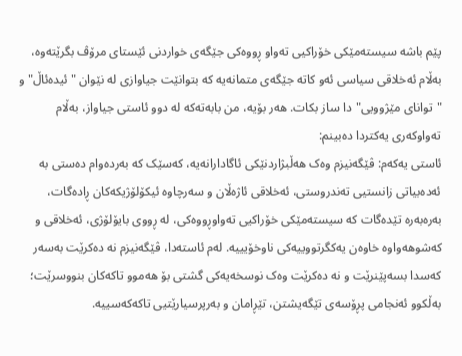پێم باشە سیستەمێکی خۆراکیی تەواو ڕووەکی جێگەی خواردنی ئێستای مرۆڤ بگرێتەوە، بەڵام ئەخلاقی سیاسی ئەو کاتە جێگەی متمانەیە کە بتوانێت جیاوازی لە نێوان "ئیدەئاڵ" و "توانای مێژوویی"دا ساز بکات. هەر بۆیە، من بابەتەکە لە دوو ئاستی جیاواز، بەڵام تەواوکەری یەکتردا دەبینم:
ئاستی یەکەم: ڤێگەنیزم وەک هەڵبژاردنێکی ئاگادارانەیە، کەسێک کە بەردەوام دەستی بە ئەدەبیاتی زانستیی تەندروستی، ئەخلاقی ئاژەڵان و سەرچاوە ئیکۆلۆژیکەکان ڕادەگات، بەرەبەرە تێدەگات کە سیستەمێکی خۆراکیی تەواوڕووەکی، لە ڕووی بایۆلۆژی، ئەخلاقی و کەشوهەواوە خاوەن یەکگرتووییەکی ناوخۆیییە. لەم ئاستەدا، ڤێگەنیزم نە دەکرێت بەسەر کەسدا بسەپێنرێت و نە دەکرێت وەک نوسخەیەکی گشتی بۆ هەموو تاکەکان بنووسرێت؛ بەڵکوو ئەنجامی پڕۆسەی تێگەیشتن، تێڕامان و بەرپرسیارێتیی تاکەکەسییە.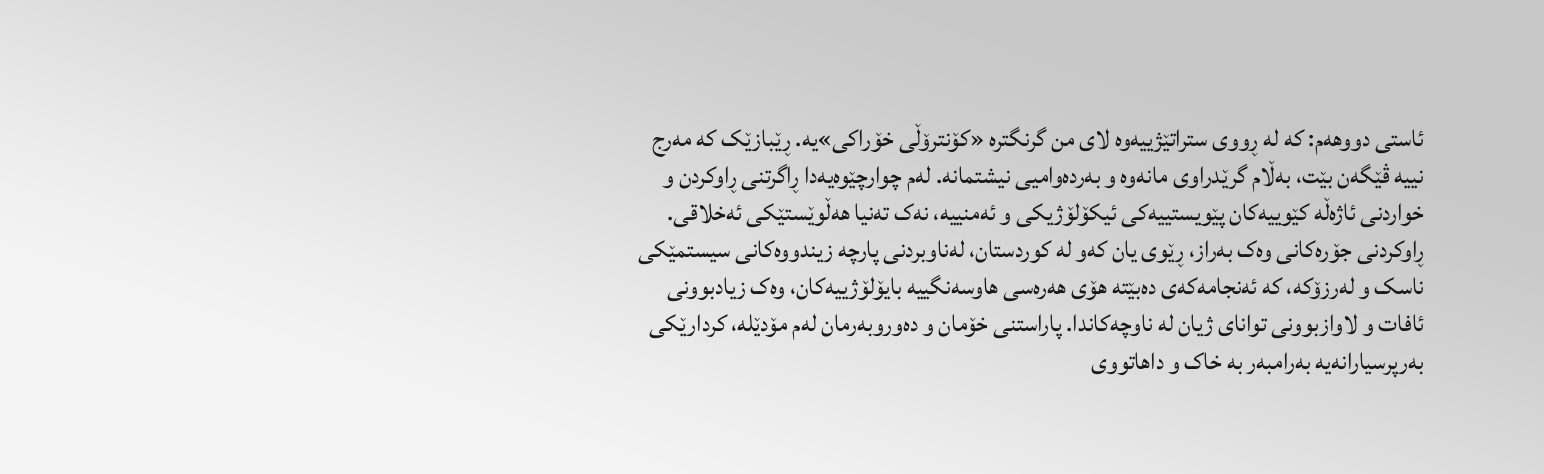ئاستی دووهەم: کە لە ڕووی ستراتێژییەوە لای من گرنگترە «کۆنترۆڵی خۆراکی»یە. ڕێبازێک کە مەرج نییە ڤێگەن بێت، بەڵام گرێدراوی مانەوە و بەردەوامیی نیشتمانە. لەم چوارچێوەیەدا ڕاگرتنی ڕاوکردن و خواردنی ئاژەڵە کێوییەکان پێویستییەکی ئیکۆلۆژیکی و ئەمنییە، نەک تەنیا هەڵوێستێکی ئەخلاقی. ڕاوکردنی جۆرەکانی وەک بەراز، ڕێوی یان کەو لە کوردستان، لەناوبردنی پارچە زیندووەکانی سیستمێکی ناسک و لەرزۆکە، کە ئەنجامەکەی دەبێتە هۆی هەرەسی هاوسەنگییە بایۆلۆژییەکان، وەک زیادبوونی ئافات و لاوازبوونی توانای ژیان لە ناوچەکاندا. پاراستنی خۆمان و دەوروبەرمان لەم مۆدێلە، کردارێکی بەرپرسیارانەیە بەرامبەر بە خاک و داهاتووی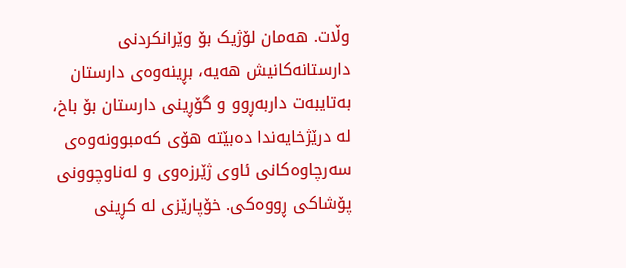وڵات. هەمان لۆژیک بۆ وێرانکردنی دارستانەکانیش هەیە، بڕینەوەی دارستان بەتایبەت داربەڕوو و گۆڕینی دارستان بۆ باخ، لە درێژخایەندا دەبێتە هۆی کەمبوونەوەی سەرچاوەکانی ئاوی ژێرزەوی و لەناوچوونی پۆشاکی ڕووەکی. خۆپارێزی لە کڕینی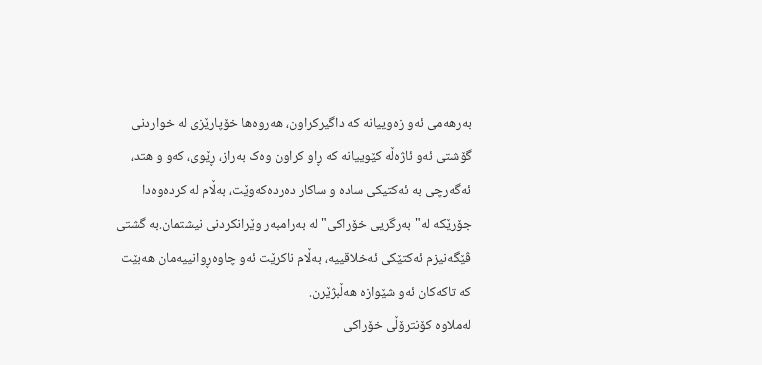بەرهەمی ئەو زەوییانە کە داگیرکراون، هەروەها خۆپارێزی لە خواردنی گۆشتی ئەو ئاژەڵە کێوییانە کە ڕاو کراون وەک بەراز، ڕێوی، کەو و هتد، ئەگەرچی بە ئەکتیکی سادە و ساکار دەردەکەوێت، بەڵام لە کردەوەدا جۆرێکە لە"بەرگریی خۆراکی"لە بەرامبەر وێرانکردنی نیشتمان.بە گشتی ڤێگەنیزم ئەکتێکی ئەخلاقییە، بەڵام ناکرێت ئەو چاوەڕوانییەمان هەبێت کە تاکەکان ئەو شێوازە هەڵبژێرن.
لەملاوە کۆنترۆڵی خۆراکی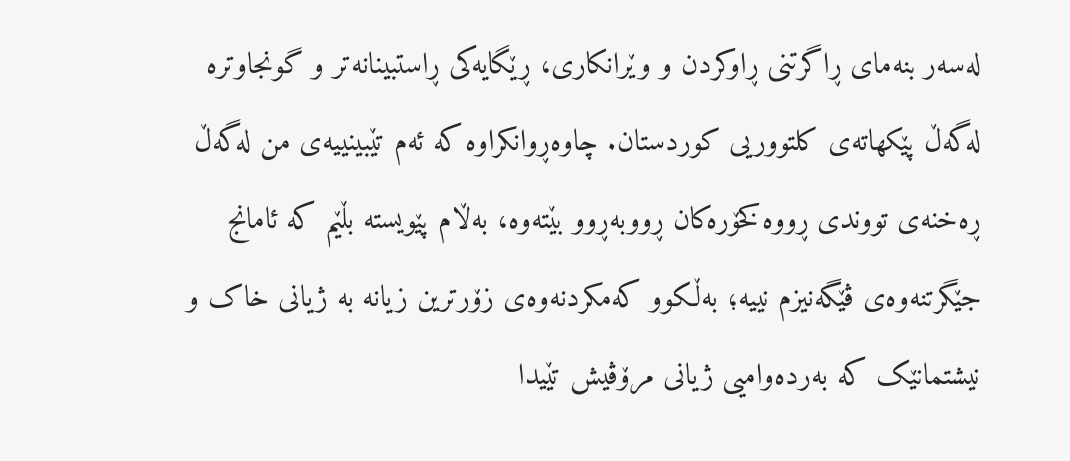لەسەر بنەمای ڕاگرتنی ڕاوکردن و وێرانکاری، ڕێگایەکی ڕاستبینانەتر و گونجاوترە لەگەڵ پێکهاتەی کلتووریی کوردستان. چاوەڕوانکراوە کە ئەم تێبینییەی من لەگەڵ ڕەخنەی تووندی ڕووەکخۆرەکان ڕووبەڕوو بێتەوە، بەڵام پێویستە بڵێم کە ئامانج جێگرتنەوەی ڤێگەنیزم نییە؛ بەڵکوو کەمکردنەوەی زۆرترین زیانە بە ژیانی خاک و نیشتمانێک کە بەردەوامیی ژیانی مرۆڤیش تێیدا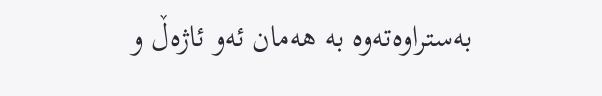بەستراوەتەوە بە هەمان ئەو ئاژەڵ و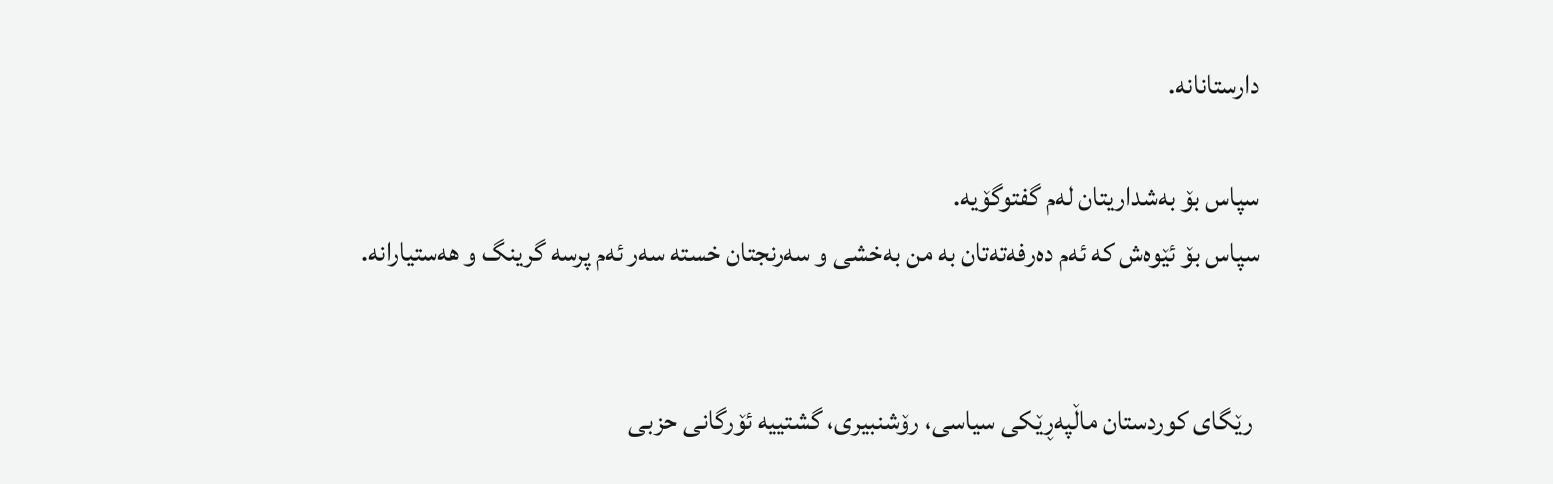دارستانانە.

سپاس بۆ بەشداریتان لەم گفتوگۆیە.
سپاس بۆ ئێوەش کە ئەم دەرفەتەتان بە من بەخشی و سەرنجتان خستە سەر ئەم پرسە گرینگ و هەستیارانە.


 رێگای كوردستان ماڵپەڕێكی سیاسی، رۆشنبیری، گشتییە ئۆرگانی حزبی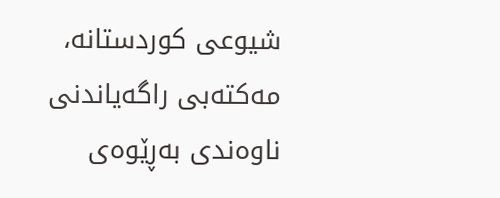شیوعی كوردستانە، مەكتەبی راگەیاندنی ناوەندی بەڕێوەی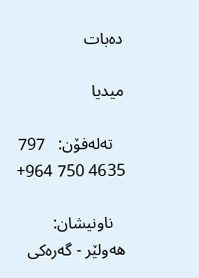دەبات

میدیا

   تەلەفۆن:   797 4635 750 964+

   ناونیشان:  هەولێر - گەرەکی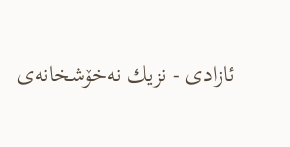ئازادی - نزیك نەخۆشخانەی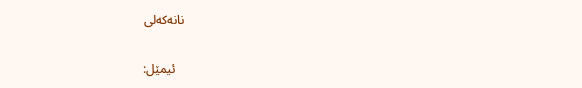نانەکەلی

   ئیمێل: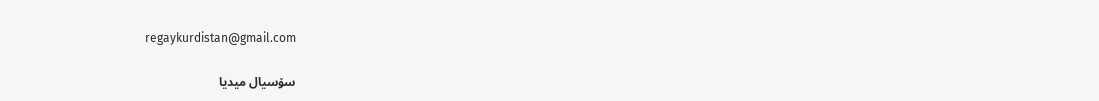regaykurdistan@gmail.com

سۆسیال میدیا